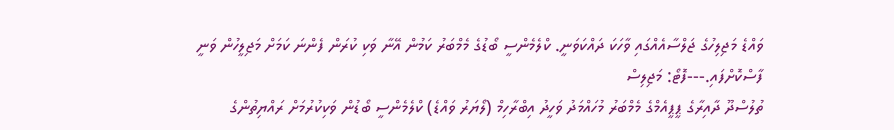ވައްޑެ މަޖިލިހުގެ ޖަލްސާއެއްގައި ވާހަކަ ދައްކަވަނީ. ކްލެމެންސީ ބޯޑުގެ މެމްބަރު ކަމުން އޭނާ ވަކި ކުރަން ފެންނަ ކަމަށް މަޖިލީހުން ވަނީ ފާސްކޮށްފައި.---ފޮޓޯ: މަޖިލިސް
ތުލުސްދޫ ދާއިރާގެ ޕީޕީއެމްގެ މެމްބަރު މުހައްމަދު ވަހީދު އިބްރާހިމް (ލޯޔަރު ވައްޑެ) ކްލެމެންސީ ބޯޑުން ވަކިކުރުމަށް ރައްޔިތުންގެ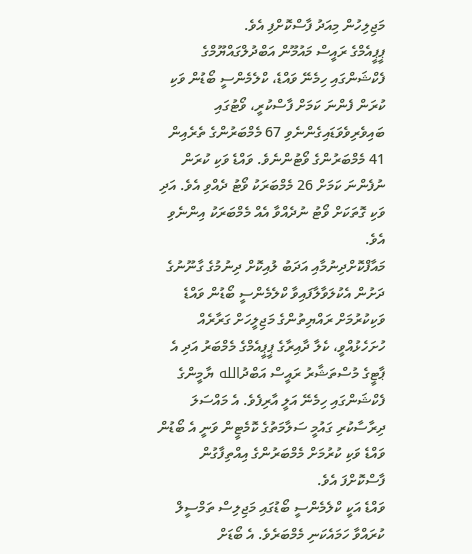މަޖިލިހުން މިއަދު ފާސްކޮށްފި އެވެ.
ޕީޕީއެމްގެ ރައީސް މައުމޫން އަބްދުލްގައްޔޫމްގެ ފެކްޝަންގައި ހިމެނޭ ވައްޑެ، ކްލެމެންސީ ބޯޑުން ވަކި ކުރަން ފެންނަ ކަމަށް ފާސްކުރީ، ވޯޓުގައި ބައިވެރިވެވަޑައިގެންނެވި 67 މެމްބަރުންގެ ތެރެއިން 41 މެމްބަރުންގެ ވޯޓުންނެވެ. ވައްޑެ ވަކި ކުރަން ނުފެންނަ ކަމަށް 26 މެމްބަރަކު ވޯޓު ދެއްވި އެވެ. އަދި ވަކި ގޮތަކަށް ވޯޓު ނުދެއްވާ އެއް މެމްބަރަކު އިންނެވި އެވެ.
މައާފްކޮށްދިނުމާއި އަދަބު ލުއިކޮށް ދިނުމުގެ ގާނޫނުގެ ދަށުން އެކުލަވާލާފައިވާ ކްލެމެންސީ ބޯޑުން ވައްޑެ ވަކިކުރުމަށް ރައްޔިތުންގެ މަޖިލީހަށް ގަރާރެއް ހުށަހެޅުއްވީ، ކެލާ ދާއިރާގެ ޕީޕީއެމްގެ މެމްބަރު އަދި އެ ޕާޓީގެ މުސްތަޝާރު ރައީސް އަބްދުالله ޔާމީންގެ ފެކްޝަންގައި ހިމެނޭ އަލީ އާރިފެވެ. އެ މައްސަލަ ދިރާސާކުރި ގައުމީ ސަލާމަތުގެ ކޮމެޓީން ވަނީ އެ ބޯޑުން ވައްޑެ ވަކި ކުރުމަށް މެމްބަރުންގެ އިއްތިފާގުން ފާސްކޮށްފަ އެވެ.
ވައްޑެ އަކީ ކްލެމެންސީ ބޯޑުގައި މަޖިލިސް ތަމްސީލް ކުރައްވާ ހަމައެކަނި މެމްބަރެވެ. އެ ބޯޑަށް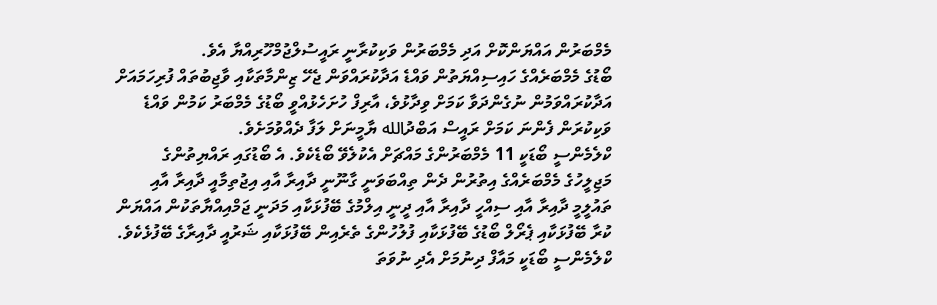މެމްބަރުން އައްޔަންކޮށް އަދި މެމްބަރުން ވަކިކުރާނީ ރައީސުލްޖުމްހޫރިއްޔާ އެވެ.
ބޯޑުގެ މެމްބަރެއްގެ ހައިސިއްޔަތުން ވައްޑެ އަދާކުރައްވަން ޖެހޭ ޒިންމާތަކާއި ވާޖިބުތައް ފުރިހަމައަށް އަދާކުރައްވަމުން ނުގެންދަވާ ކަމަށް ވިދާޅުވެ، އާރިފް ހުށަހެޅުއްވީ ބޯޑުގެ މެމްބަރު ކަމުން ވައްޑެ ވަކިކުރަން ފެންނަ ކަމަށް ރައީސް އަބްދުالله ޔާމީނަށް ލަފާ ދެއްވުމަށެވެ.
ކްލެމެންސީ ބޯޑަކީ 11 މެމްބަރުންގެ މައްޗަށް އެކުލެވޭ ބޯޑެކެވެ. އެ ބޯޑުގައި ރައްޔިތުންގެ މަޖިލީހުގެ މެމްބަރެއްގެ އިތުރުން ދެން ތިއްބަވަނީ ގާނޫނީ ދާއިރާ އާއި އިޖުތިމާއީ ދާއިރާ އާއި ތައުލީމީ ދާއިރާ އާއި ސިއްހީ ދާއިރާ އާއި ދީނީ އިލްމުގެ ބޭފުޅަކާއި މަދަނީ ޖަމްއިއްޔާތަކުން އައްޔަން ކުރާ ބޭފުޅަކާއި ޕެރޯލް ބޯޑުގެ ބޭފުޅަކާއި ފުލުހުންގެ ތެރެއިން ބޭފުޅަކާއި ޝަރުއީ ދާއިރާގެ ބޭފުޅެކެވެ. ކްލެމެންސީ ބޯޑަކީ މައާފް ދިނުމަށް އެދި ނުވަތަ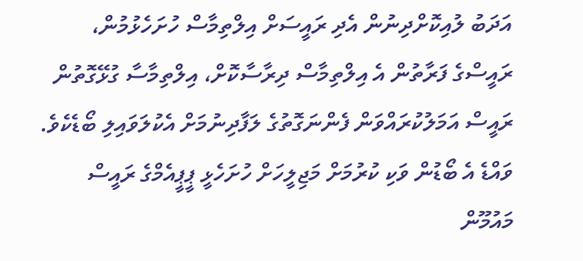އަދަބު ލުއިކޮށްދިނުން އެދި ރައީސަށް އިލްތިމާސް ހުށަހެޅުމުން، ރައީސްގެ ފަރާތުން އެ އިލްތިމާސް ދިރާސާކޮށް، އިލްތިމާސާ ގުޅޭގޮތުން ރައީސް އަމަލުކުރައްވަން ފެންނަގޮތުގެ ލަފާދިނުމަށް އެކުލަވައިލި ބޯޑެކެވެ.
ވައްޑެ އެ ބޯޑުން ވަކި ކުރުމަށް މަޖިލީހަށް ހުށަހެޅީ ޕީޕީއެމްގެ ރައީސް މައުމޫން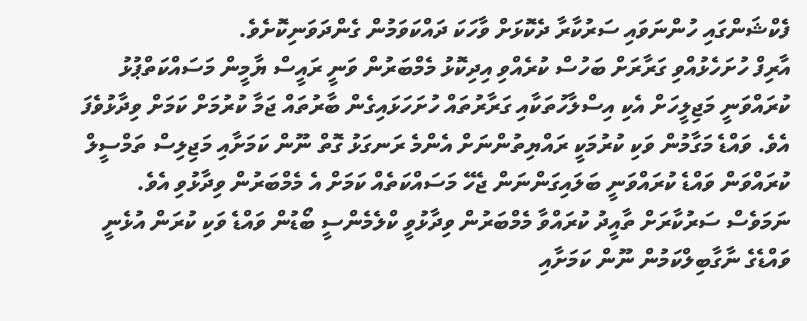ފެކްޝަންގައި ހުންނަވައި ސަރުކާރާ ދެކޮޅަށް ވާހަކަ ދައްކަވަމުން ގެންދަވަނިކޮށެވެ.
އާރިފް ހުށަހެޅުއްވި ގަރާރަށް ބަހުސް ކުރެއްވި އިދިކޮޅު މެމްބަރުން ވަނީ ރައީސް ޔާމީން މަސައްކަތްޕުޅު ކުރައްވަނީ މަޖިލީހަށް އެކި އިސްލާހުތަކާއި ގަރާރުތައް ހުށަހަޅައިގެން ބާރުތައް ޖަމާ ކުރުމަށް ކަމަށް ވިދާޅުވެފަ އެވެ. ވައްޑެ މަގާމުން ވަކި ކުރުމަކީ ރައްޔިތުންނަށް އެންމެ ރަނގަޅު ގޮތް ނޫން ކަމަށާއި މަޖިލިސް ތަމްސީލް ކުރައްވަން ވައްޑެ ކުރައްވަނީ ބަލައިގަންނަން ޖެހޭ މަސައްކަތެއް ކަމަށް އެ މެމްބަރުން ވިދާޅުވި އެވެ.
ނަމަވެސް ސަރުކާރަށް ތާއީދު ކުރައްވާ މެމްބަރުން ވިދާޅުވީ ކްލެމެންސީ ބޯޑުން ވައްޑެ ވަކި ކުރަން އުޅެނީ ވައްޑެގެ ނާގާބިލްކަމުން ނޫން ކަމަށާއި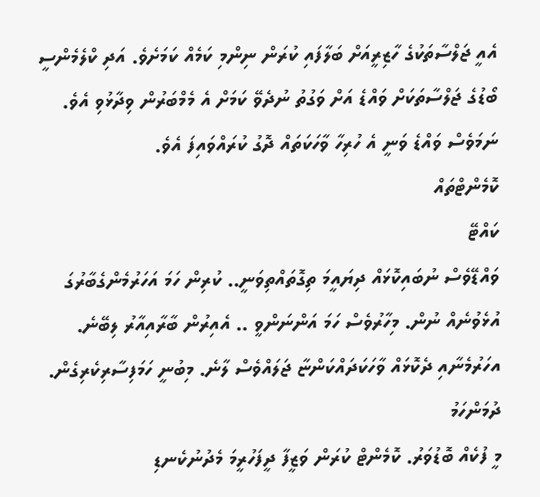އެއީ ޖަލްސާތަކުގެ ހާޒިރީއަށް ބަލާފައި ކުރަން ނިންމި ކަމެއް ކަމަށެވެ. އަދި ކްލެމެންސީ ބޯޑުގެ ޖަލްސާތަކަށް ވައްޑެ އަށް ވަގުތު ނުދެވޭ ކަމަށް އެ މެމްބަރުން ވިދާޅުވި އެވެ. ނަމަވެސް ވައްޑެ ވަނީ އެ ހުރިހާ ވާހަކަތައް ދޮގު ކުރައްވައިފަ އެވެ.
ކޮމެންޓްތައް
ކައްޓޭ
ވައްޑޭވެސް ނުބައިކޮޅައް ދިޔައީމަ ތިގޮތައްތިވަނީ.. ކުރިން ހަމަ އަހަރުމެންގެބާރުގަ އުޅެވުނެއް ނުން. މިހާރުވެސް ހަމަ އަންނަންވީ .. އެއިރުން ބާރާއިއާރު ލިބޭނެ. އހަރުމެނާއި ދެކޮޅައް ވާހަކަދައްކަންޏާ ޖަލައްވެސް ލާނެ. މިބުނީ ހަމަފިސާރިކެރިގެން.
ދުމަންހަމު
މީ ފުކެއް ބޮޑުވަރު. ކޮމެންޓް ކުރަން ވަޒީފާ ދީފަހުރީމަ މެދުނުކެނޑި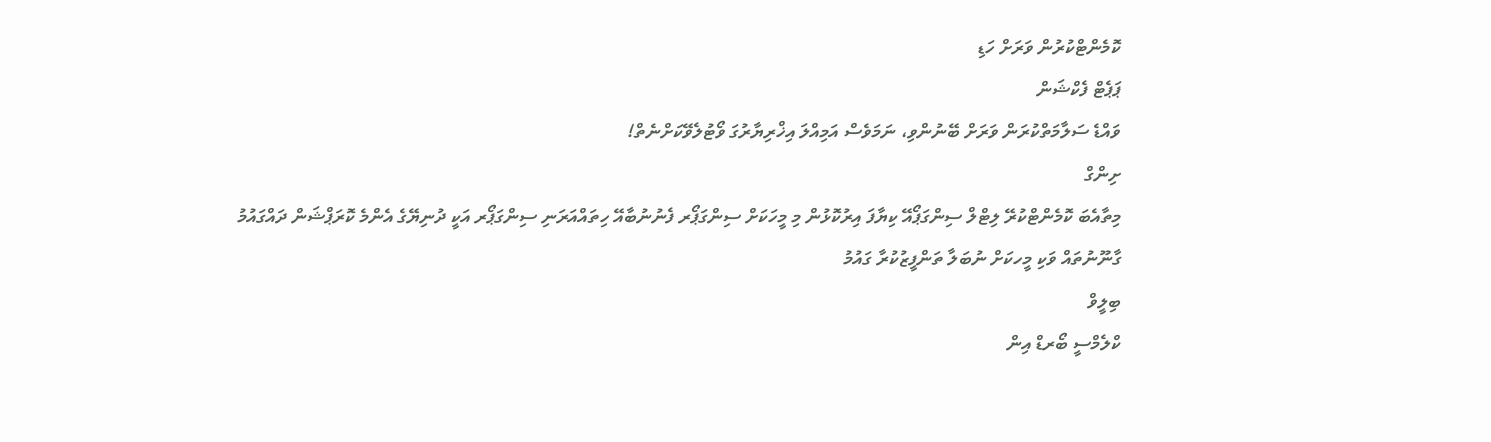ކޮމެންޓްކުރުން ވަރަށް ހަޑި
ޕަޕެޓް ފެކްޝަން
ވައްޑެ ސަލާމަތްކުރަން ވަރަށް ބޭނުންވި، ނަމަވެސް އަމިއްލަ އިޚްރިޔާރުގަ ވޯޓުލެވޭކަށްނެތް!
ށިންގް
މިތާއެބަ ކޮމެންޓްކުރޭ ލިޓްލް ސިންގަޕޯއޭ ކިޔާފަ އިރުކޮޅުން މި މީހަކަށް ސިންގަޕޯރ ފެނުނުބާއޭ ހިތައްއަރަނި ސިންގަޕޯރ އަކީ ދުނިޔޭގެ އެންމެ ކޮރަޕްޝަން ދައްގައުމު ގާނޫނުތައް ވަކި މީހކަށް ނުބަލާ ތަންފީޒުކުރާ ގައުމު
ބިލީވް
ކްލެމްސީ ބޯރޑް އިން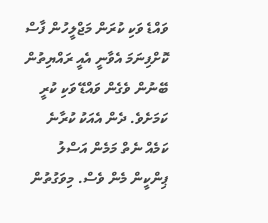ވައްޑެ ވަކި ކުރަން މަޖްލީހުން ފާސް ކޮށްފިނަމަ އެވާނީ އެއީ ރައްޔިތުން ބޭނުން ވެގެން ވައްޑޭ ވަކި ކުރީ ކަމަށެވެ. ދެން އެއަކު ކުރާނެ ކަމެއް ނެތް މަމެން އަސްލު ޕިންކީން މެން ވެސް. މިވަގުތުން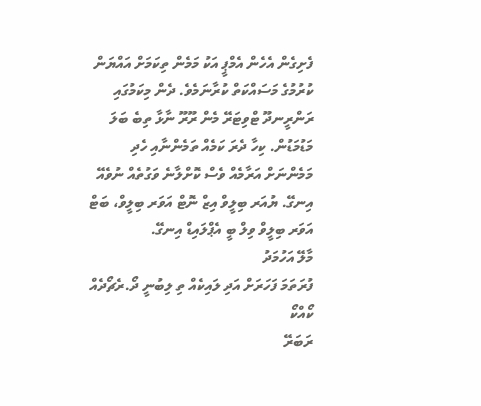ފެށިގެން އެހެން އެމްޕީ އަކު މަމެން ތިކަމަށް އައްޔަން ކުރުމުގެ މަސައްކަތް ކުރާނަމެވެ. ދެން މިކަމުގައި ރަންރީނދޫ ޓްވިޓަރޭ މެން ރޫރޫ ނާޅާ ތިބެ ބަލަ މަޑުމަޑުން. ކިހާ ދެރަ ކަމެއް ތަމެންނާއި ހެދި މަމެންނަށް އަރާމެއް ވެސް ކޮށްލާނެ ވަގުތެއް ނުވެއޭ އިނގޭ. ޔުއަރ ބިލީވް އިޒް ނޮޓް އަވަރ ބިލީވް، ބަޓް އަވަރ ބިލީވް ވިލް ބީ އެޕްލައިޑް އިނގޭ.
މާލޭ އަހުމަދު
ފުރަތަމަ ފަހަރަށް އަދި ލައިކެއް ތި ލިބުނީ ދޯ.ރެޗޯދެއް ކޯއްކޯ
ރަބަރޭ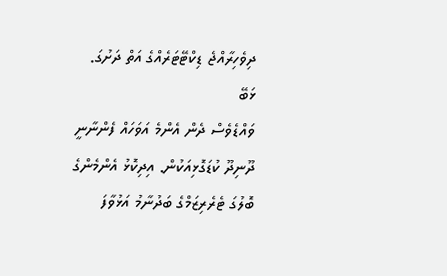ދިވެހިރާއްޖެ ޑިކްޓޭޓަރެއްގެ އަތް ދަށުގަ.
ޅަބޭ
ވައްޑެވެސް ދެން އެންމެ އަވަހައް ފެންނާނީ ދޫނިދޫ ކުޑަގޮޅިއަކުން. އިދިކޮޅު އެންމެންގެ ބޮލުގަ ޓެރެރިޒަމްގެ ބަދުނާމު އަޅުވާފަ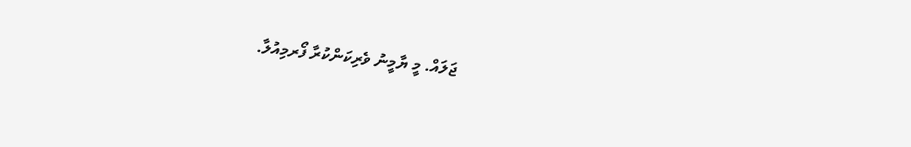ޖަލައް. މީ ޔާމީނު ވެރިކަންކުރާ ފޯރމިއުލާ.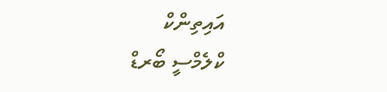އައިތިންކް
ކްލެމްސީ ބޯރޑް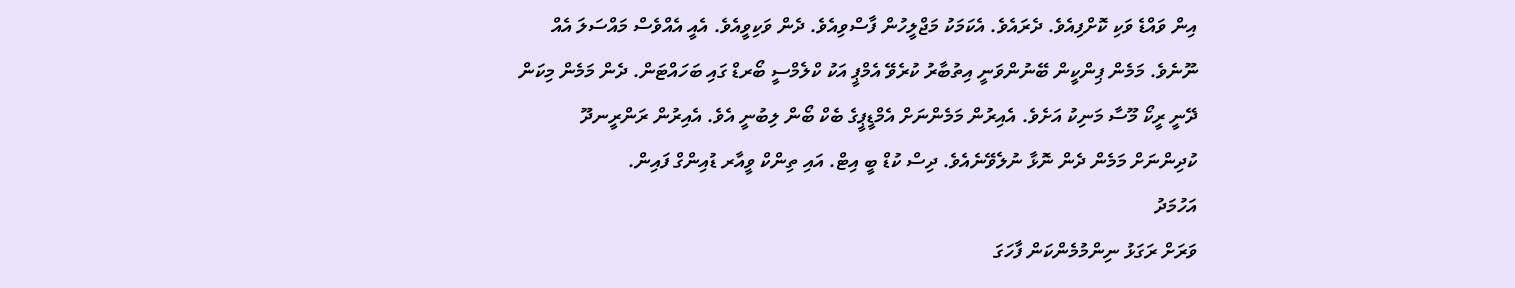އިން ވައްޑެ ވަކި ކޮށްފިއެވެ. ދެރައެވެ. އެކަމަކު މަޖްލީހުން ފާސްވިއެވެ. ދެން ވަކިވީއެވެ. އެއީ އެއްވެސް މައްސަލަ އެއް ނޫނެވެ. މަމެން ޕިންކީން ބޭނުންވަނީ އިތުބާރު ކުރެވޭ އެމްޕީ އަކު ކްލެމްސީ ބޯރޑް ގައި ބަހައްޓަން. ދެން މަމެން މިކަން ދޭނީ ރީކޯ މޫސާ މަނިކު އަށެވެ. އެއިރުން މަމެންނަށް އެމްޑީޕީގެ ބެކް ބޯން ލިބުނީ އެވެ. އެއިރުން ރަންރީނދޫ ކުދިންނަށް މަމެން ދެން ނޮޅާ ނުލެވޭނެއެވެ. ދިސް ކުޑް ބީ އިޓް. އައި ތިންކް ވީއާރ ޑުއިންގް ފައިން.
އަހުމަދު
ވަރަށް ރަގަޅު ނިންމުމެންކަން ފާހަގަ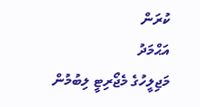ކުރަން
އަޙްމަދު
މަޖިލީހުގެ މެޖޯރިޓީ ލިބުމުން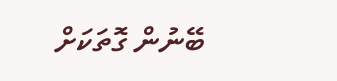ބޭނުން ގޮތަކަށް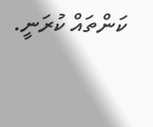ކަންތައް ކުރަނީ.